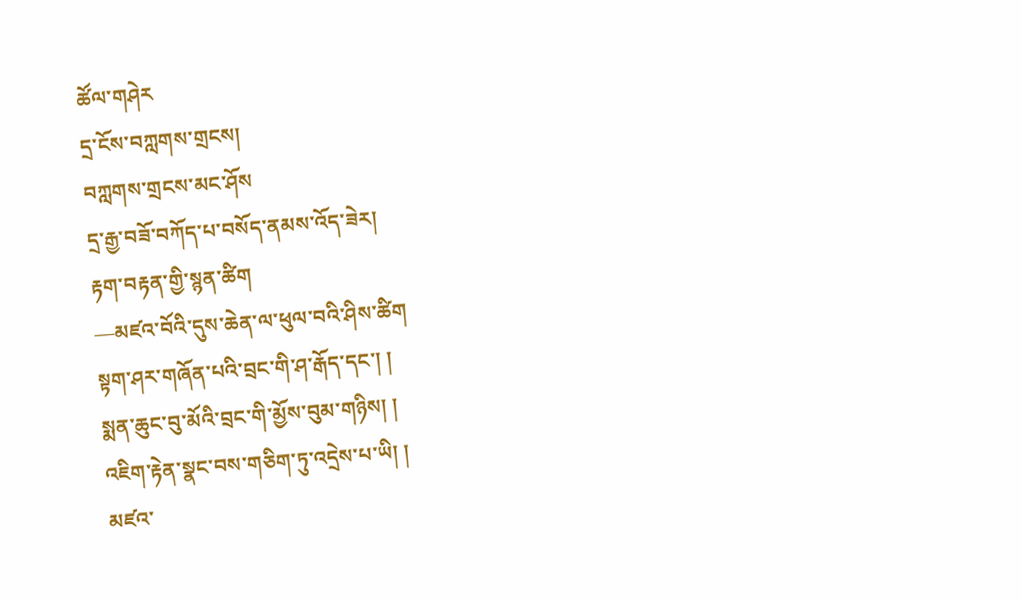ཚོལ་གཤེར
དྲ་ངོས་བཀླགས་གྲངས།
བཀླགས་གྲངས་མང་ཤོས
དྲ་རྒྱ་བཟོ་བཀོད་པ་བསོད་ནམས་འོད་ཟེར།
རྟག་བརྟན་གྱི་སྙན་ཚིག
—མཛའ་བོའི་དུས་ཆེན་ལ་ཕུལ་བའི་ཤིས་ཚིག
སྟག་ཤར་གཞོན་པའི་བྲང་གི་ཤ་རྒོད་དང་། །
སྨན་ཆུང་བུ་མོའི་བྲང་གི་མྱོས་བུམ་གཉིས། །
འཇིག་རྟེན་སྣང་བས་གཅིག་ཏུ་འདྲེས་པ་ཡི། །
མཛའ་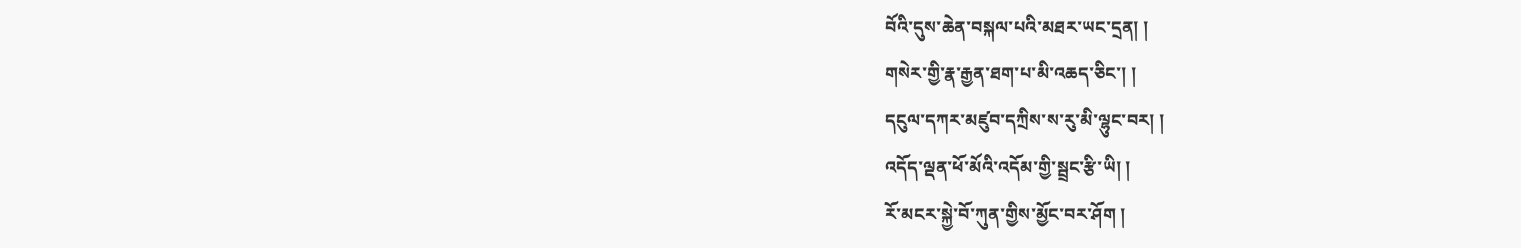བོའི་དུས་ཆེན་བསྐལ་པའི་མཐར་ཡང་དྲན། །
གསེར་གྱི་རྣ་རྒྱན་ཐག་པ་མི་འཆད་ཅིང་། །
དངུལ་དཀར་མཛུབ་དཀྲིས་ས་རུ་མི་ལྷུང་བར། །
འདོད་ལྡན་ཕོ་མོའི་འདོམ་གྱི་སྦྲང་རྩི་ཡི། །
རོ་མངར་སྐྱེ་བོ་ཀུན་གྱིས་མྱོང་བར་ཤོག །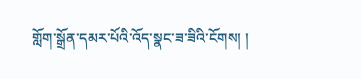གློག་སྒྲོན་དམར་པོའི་འོད་སྣང་ཟ་ཟིའི་ངོགས། །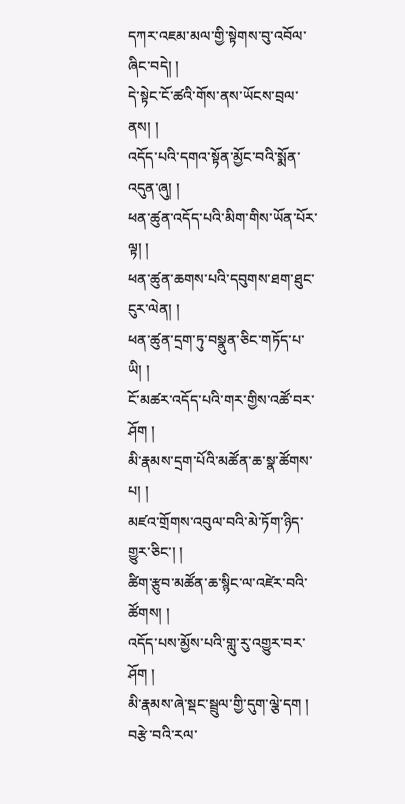དཀར་འཇམ་མལ་གྱི་སྟེགས་བུ་འབོལ་ཞིང་བདེ། །
དེ་སྟེང་ངོ་ཚའི་གོས་ནས་ཡོངས་བྲལ་ནས། །
འདོད་པའི་དགའ་སྟོན་མྱོང་བའི་སྨོན་འདུན་ཞུ། །
ཕན་ཚུན་འདོད་པའི་མིག་གིས་ཡོན་པོར་ལྟ། །
ཕན་ཚུན་ཆགས་པའི་དབུགས་ཐག་ཐུང་ངུར་ལེན། །
ཕན་ཚུན་དྲག་ཏུ་བསྣུན་ཅིང་གཏོད་པ་ཡི། །
ངོ་མཚར་འདོད་པའི་གར་གྱིས་འཚོ་བར་ཤོག །
མི་རྣམས་དྲག་པོའི་མཚོན་ཆ་སྣ་ཚོགས་པ། །
མཛའ་གྲོགས་འབུལ་བའི་མེ་ཏོག་ཉིད་གྱུར་ཅིང་། །
ཚིག་རྩུབ་མཚོན་ཆ་སྙིང་ལ་འཛེར་བའི་ཚོགས། །
འདོད་པས་མྱོས་པའི་གླུ་རུ་འགྱུར་བར་ཤོག །
མི་རྣམས་ཞེ་སྡང་སྦྲུལ་གྱི་དུག་ལྕེ་དག །
བརྩེ་བའི་རལ་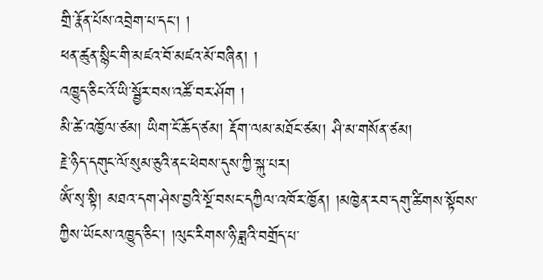གྲི་རྣོན་པོས་འབྲེག་པ་དང་། །
ཕན་ཚུན་སྙིང་གི་མཛའ་བོ་མཛའ་མོ་བཞིན། །
འཁྱུད་ཅིང་འོ་ཡི་སྦྱོར་བས་འཚོ་བར་ཤོག །
མི་ཚེ་འཁྱོལ་ཙམ། ཡིག་ངོ་ཆོད་ཙམ། རྡོག་ལམ་མཐོང་ཙམ། ཤི་མ་གསོན་ཙམ།
རྗེ་ཉིད་དགུང་ལོ་སུམ་ཅུའི་ནང་ཕེབས་དུས་ཀྱི་སྐུ་པར།
ཨོཾ་སྭ་སྟི། མཐའ་དག་ཤེས་བྱའི་སྔོ་བསང་དཀྱིལ་འཁོར་ཁྱོན། །མཁྱེན་རབ་དགུ་ཚིགས་སྟོབས་ཀྱིས་ཡོངས་འཁྱུད་ཅིང་། །ལུང་རིགས་ཉི་ཟླའི་བགྲོད་པ་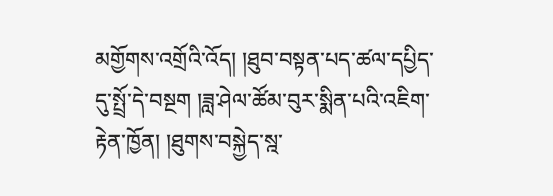མགྱོགས་འགྲོའི་འོད། །ཐུབ་བསྟན་པད་ཚལ་དཔྱིད་དུ་སྤྲོ་དེ་བསྔག །ཟླ་ཤེལ་ཚོམ་བུར་སྨིན་པའི་འཇིག་རྟེན་ཁྱོན། །ཐུགས་བསྐྱེད་སྰ་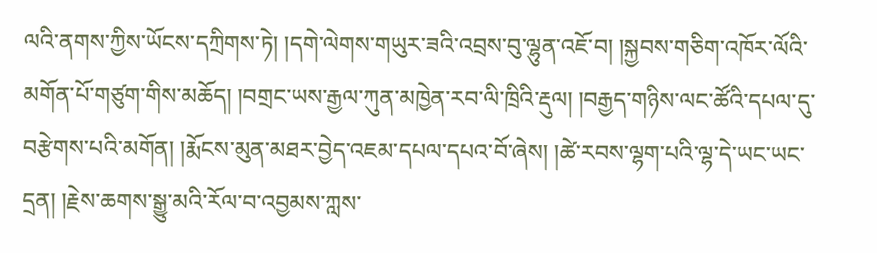ལའི་ནགས་ཀྱིས་ཡོངས་དཀྲིགས་ཏེ། །དགེ་ལེགས་གཡུར་ཟའི་འབྲས་བུ་ལྷུན་འཇོ་བ། །སྐྱབས་གཅིག་འཁོར་ལོའི་མགོན་པོ་གཙུག་གིས་མཆོད། །བགྲང་ཡས་རྒྱལ་ཀུན་མཁྱེན་རབ་ལི་ཁྲིའི་རྡུལ། །བརྒྱད་གཉིས་ལང་ཚོའི་དཔལ་དུ་བརྩེགས་པའི་མགོན། །རྨོངས་མུན་མཐར་བྱེད་འཇམ་དཔལ་དཔའ་བོ་ཞེས། །ཚེ་རབས་ལྷག་པའི་ལྷ་དེ་ཡང་ཡང་དྲན། །རྗེས་ཆགས་སྒྱུ་མའི་རོལ་བ་འབྱམས་ཀླས་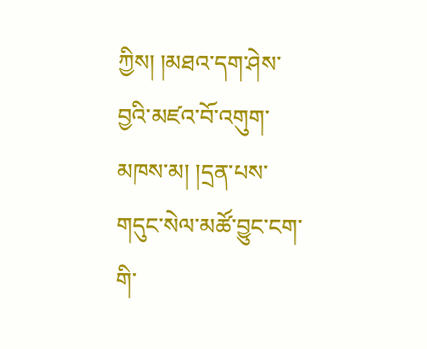ཀྱིས། །མཐའ་དག་ཤེས་བྱའི་མཛའ་བོ་འགུག་མཁས་མ། །དྲན་པས་གདུང་སེལ་མཚོ་བྱུང་ངག་གི་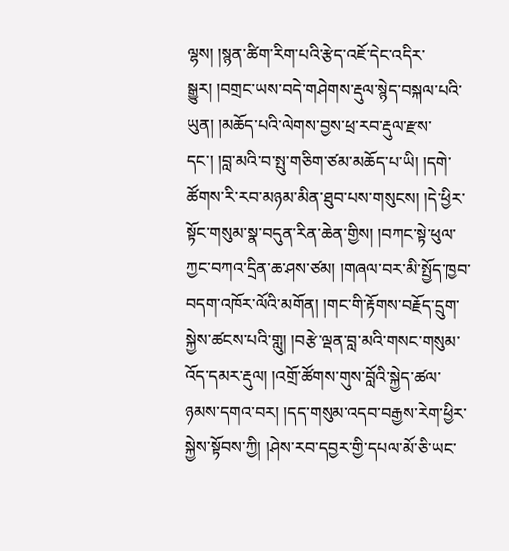ལྷས། །སྙན་ཚིག་རིག་པའི་རྩེད་འཇོ་དེང་འདིར་སྒྱུར། །བགྲང་ཡས་བདེ་གཤེགས་རྡུལ་སྙེད་བསྐལ་པའི་ཡུན། །མཆོད་པའི་ལེགས་བྱས་ཕྲ་རབ་རྡུལ་རྫས་དང་། །བླ་མའི་བ་སྤུ་གཅིག་ཙམ་མཆོད་པ་ཡི། །དགེ་ཚོགས་རི་རབ་མཉམ་མིན་ཐུབ་པས་གསུངས། །དེ་ཕྱིར་སྟོང་གསུམ་སྣ་བདུན་རིན་ཆེན་གྱིས། །བཀང་སྟེ་ཕུལ་ཀྱང་བཀའ་དྲིན་ཆ་ཤས་ཙམ། །གཞལ་བར་མི་སྤྱོད་ཁྱབ་བདག་འཁོར་ལོའི་མགོན། །གང་གི་རྟོགས་བརྗོད་དྲུག་སྐྱེས་ཚངས་པའི་གླུ། །བརྩེ་ལྡན་བླ་མའི་གསང་གསུམ་འོད་དམར་རྡུལ། །འགྲོ་ཚོགས་གུས་བློའི་སྐྱེད་ཚལ་ཉམས་དགའ་བར། །དད་གསུམ་འདབ་བརྒྱས་རེག་ཕྱིར་སྐྱེས་སྟོབས་ཀྱི། །ཤེས་རབ་དབྱར་གྱི་དཔལ་མོ་ཅི་ཡང་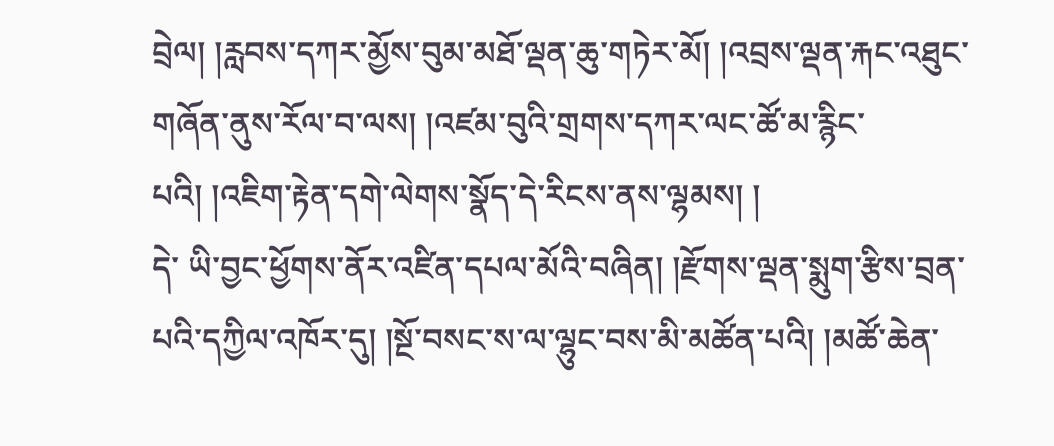བྲེལ། །རླབས་དཀར་མྱོས་བུམ་མཐོ་ལྡན་ཆུ་གཏེར་མོ། །འབྲས་ལྡན་རྐང་འཐུང་གཞོན་ནུས་རོལ་བ་ལས། །འཛམ་བུའི་གྲགས་དཀར་ལང་ཚོ་མ་རྙིང་པའི། །འཇིག་རྟེན་དགེ་ལེགས་སྣོད་དེ་རིངས་ནས་ལྷམས། །
དེ་ ཡི་བྱང་ཕྱོགས་ནོར་འཛིན་དཔལ་མོའི་བཞིན། །རྫོགས་ལྡན་སྨུག་རྩིས་བྲན་པའི་དཀྱིལ་འཁོར་དུ། །སྔོ་བསང་ས་ལ་ལྷུང་བས་མི་མཚོན་པའི། །མཚོ་ཆེན་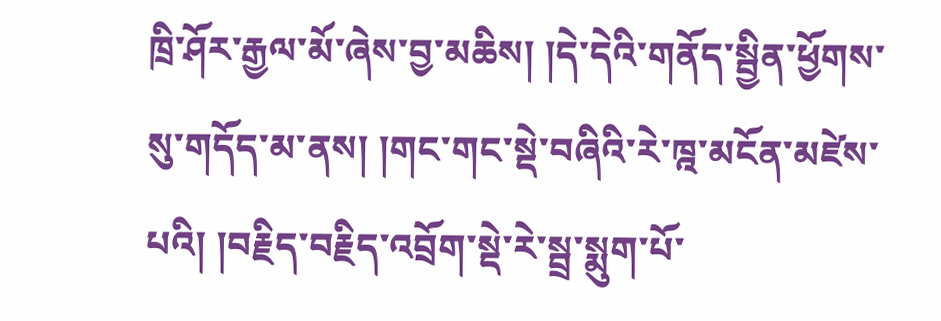ཁྲི་ཤོར་རྒྱལ་མོ་ཞེས་བྱ་མཆིས། །དེ་དེའི་གནོད་སྦྱིན་ཕྱོགས་སུ་གདོད་མ་ནས། །གང་གང་སྡེ་བཞིའི་རེ་ཁྰ་མངོན་མཛེས་པའི། །བརྗིད་བརྗིད་འབྲོག་སྡེ་རེ་སྦྲ་སྨུག་པོ་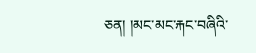ཅན། །མང་མང་རྐང་བཞིའི་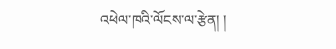འཕེལ་ཁའི་ལོངས་ལ་རྩེན། །